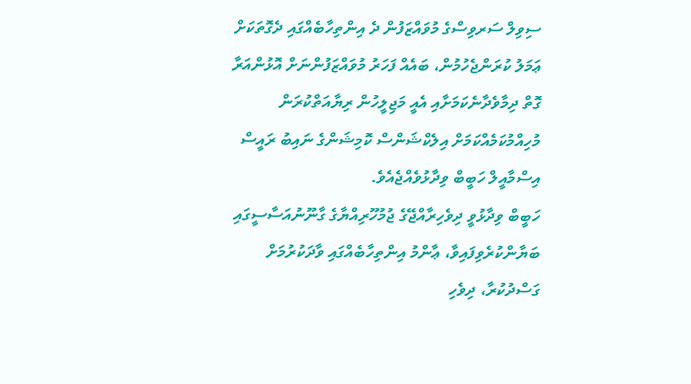ސިވިލް ސަރވިސްގެ މުވައްޒަފުން ދެ އިންތިހާބެއްގައި ދެގޮތަކަށް ޢަމަލު ކުރަންޖެހުމުން، ބައެއް ފަހަރު މުވައްޒަފުންނަށް އޮޅުންއަރާ ގޮތް ދިމާވެދާނެކަމަށާއި އެއީ މަޖިލީހުން ރިޔާއަތްކުރަން މުހިއްމުކަމެއްކަމަށް އިލެކްޝަންސް ކޮމިޝަންގެ ނައިބު ރައީސް އިސްމާއީލް ހަބީބް ވިދާޅުވެއްޖެއެވެ.
ހަބީބް ވިދާޅުވީ ދިވެހިރާއްޖޭގެ ޖުމުހޫރިއްޔާގެ ގާނޫނުއަސާސީގައި ބަޔާންކުރެވިފައިވާ، ޢާންމު އިންތިހާބެއްގައި ވާދަކުރުމަށް ގަސްދުކުރާ، ދިވެހި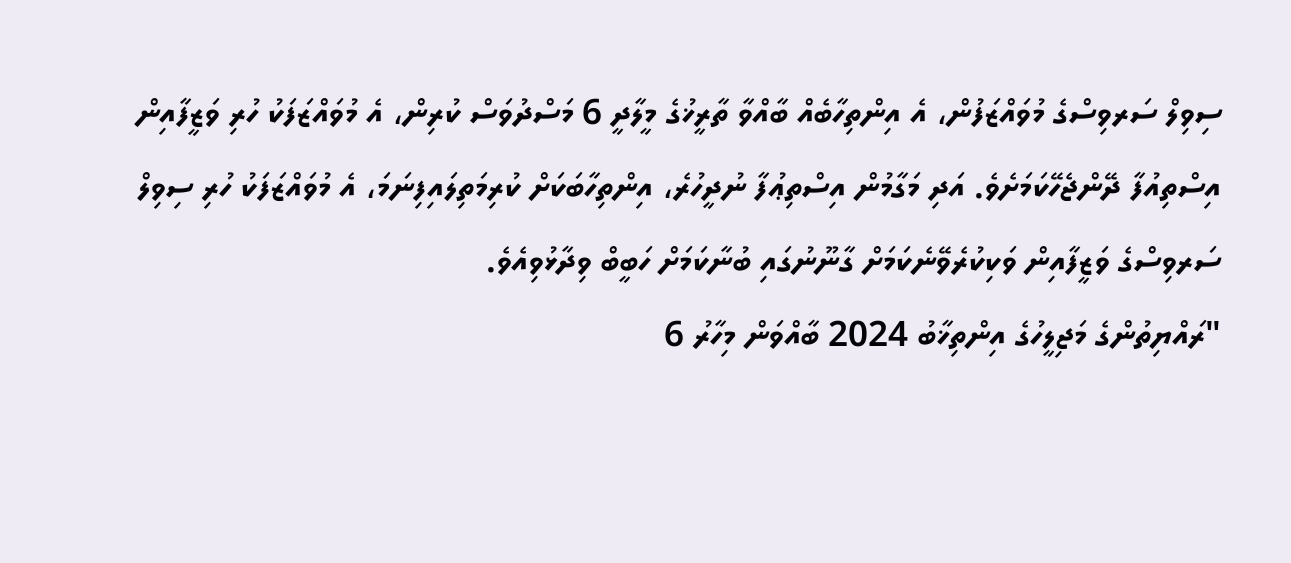ސިވިލް ސަރވިސްގެ މުވައްޒަފުން، އެ އިންތިހާބެއް ބާއްވާ ތާރީޚުގެ މީލާދީ 6 މަސްދުވަސް ކުރިން، އެ މުވައްޒަފަކު ހުރި ވަޒީފާއިން އިސްތިއުފާ ދޭންޖެހޭކަމަށެވެ. އަދި މަގާމުން އިސްތިޢުފާ ނުދީހުރެ، އިންތިހާބަކަށް ކުރިމަތިލައިފިނަމަ، އެ މުވައްޒަފަކު ހުރި ސިވިލް ސަރވިސްގެ ވަޒީފާއިން ވަކިކުރެވޭނެކަމަށް ގާނޫނުގައި ބުނާކަމަށް ހަބީބް ވިދާޅުވިއެވެ.
"ރައްޔިތުންގެ މަޖިލީހުގެ އިންތިޚާބު 2024 ބާއްވަން މިހާރު 6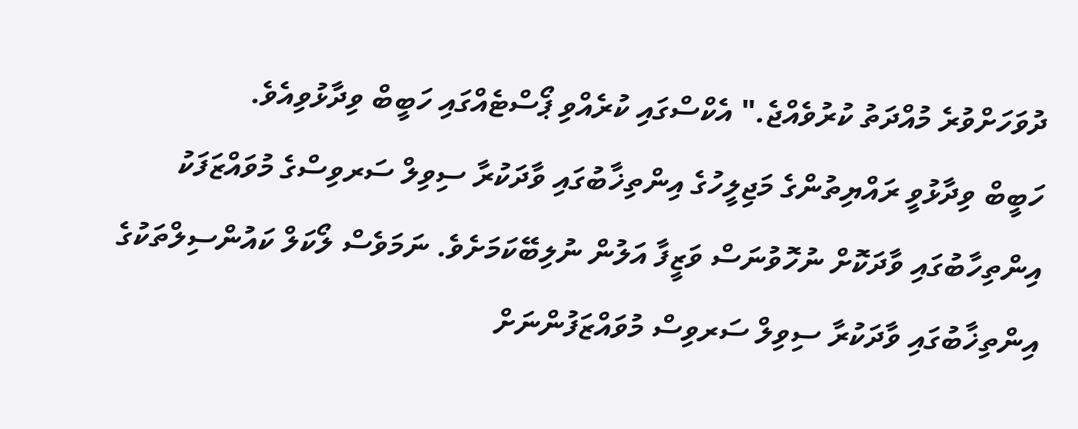ދުވަހަށްވުރެ މުއްދަތު ކުރުވެއްޖެ." އެކްސްގައި ކުރެއްވި ޕޯސްޓެއްގައި ހަބީބް ވިދާޅުވިއެވެ.
ހަބީބް ވިދާޅުވީ ރައްޔިތުންގެ މަޖިލީހުގެ އިންތިޚާބުގައި ވާދަކުރާ ސިވިލް ސަރވިސްގެ މުވައްޒަފަކު އިންތިހާބުގައި ވާދަކޮށް ނުހޮވުނަސް ވަޒީފާ އަލުން ނުލިބޭކަމަށެވެ. ނަމަވެސް ލޯކަލް ކައުންސިލްތަކުގެ އިންތިޚާބުގައި ވާދަކުރާ ސިވިލް ސަރވިސް މުވައްޒަފުންނަށް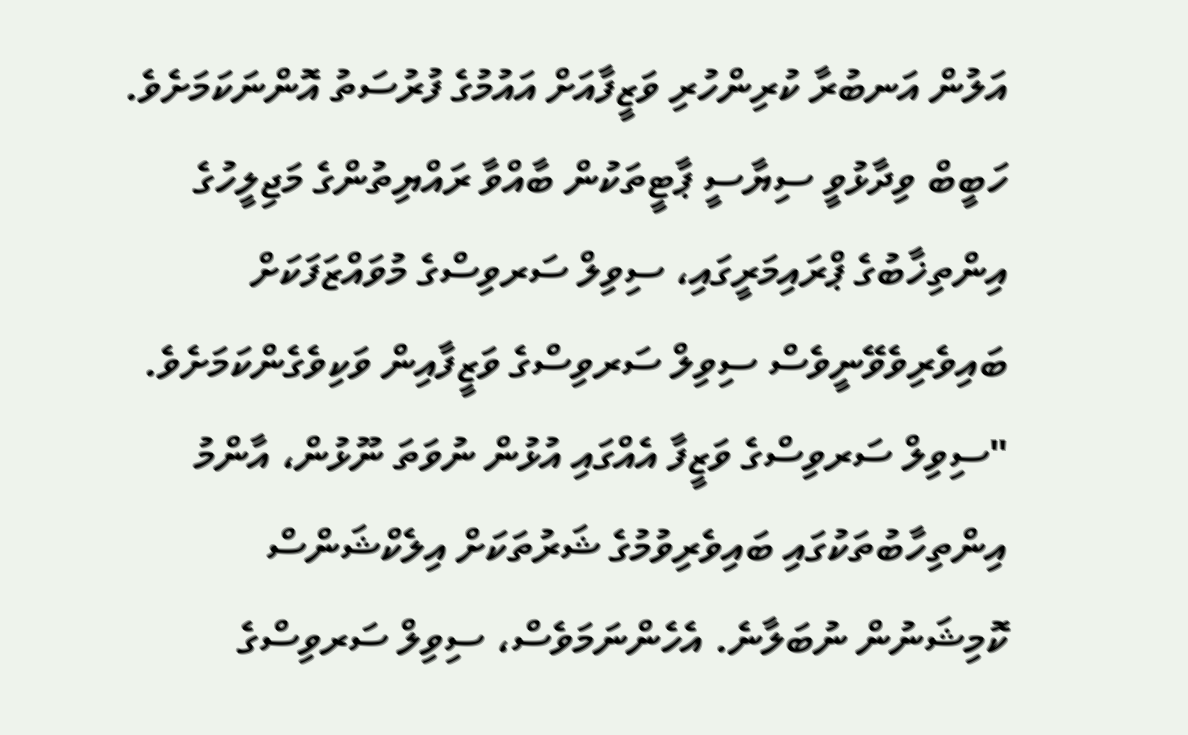އަލުން އަނބުރާ ކުރިންހުރި ވަޒީފާއަށް އައުމުގެ ފުރުސަތު އޮންނަކަމަށެވެ.
ހަބީބް ވިދާޅުވީ ސިޔާސީ ޕާޓީތަކުން ބާއްވާ ރައްޔިތުންގެ މަޖިލީހުގެ އިންތިޚާބުގެ ޕްރައިމަރީގައި، ސިވިލް ސަރވިސްގެ މުވައްޒަފަކަށް ބައިވެރިވެވޭނީވެސް ސިވިލް ސަރވިސްގެ ވަޒީފާއިން ވަކިވެގެންކަމަށެވެ.
"ސިވިލް ސަރވިސްގެ ވަޒީފާ އެއްގައި އުޅުން ނުވަތަ ނޫޅުން، އާންމު އިންތިހާބުތަކުގައި ބައިވެރިވުމުގެ ޝަރުތަކަށް އިލެކްޝަންސް ކޮމިޝަނުން ނުބަލާނެ. އެހެންނަމަވެސް، ސިވިލް ސަރވިސްގެ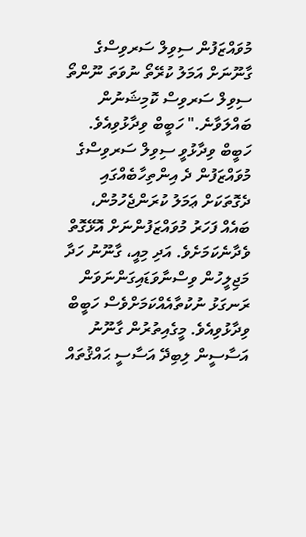މުވައްޒަފުން ސިވިލް ސަރވިސްގެ ގާނޫނަށް އަމަލު ކުރޭތޯ ނުވަތަ ނޫންތޯ ސިވިލް ސަރވިސް ކޮމިޝަނުން ބައްލަވާނެ." ހަބީބް ވިދާޅުވިއެވެ.
ހަބީބް ވިދާޅުވީ ސިވިލް ސަރވިސްގެ މުވައްޒަފުން ދެ އިންތިހާބެއްގައި ދެގޮތަކަށް ޢަމަލު ކުރަންޖެހުމުން، ބައެއް ފަހަރު މުވައްޒަފުންނަށް އޮޅޭގޮތް ވެދާނެކަމަށެވެ. އަދި މިއީ، ގާނޫނު ހަދާ މަޖިލީހުން ވިސްނާވަޑައިގަންނަވަން ރަނގަޅު ނުކުތާއެއްކަމަށްވެސް ހަބީބް ވިދާޅުވިއެވެ. މީގެއިތުރުން ގާނޫނު އަސާސީން ލިބިދޭ އަސާސީ ޙައްޤުތައް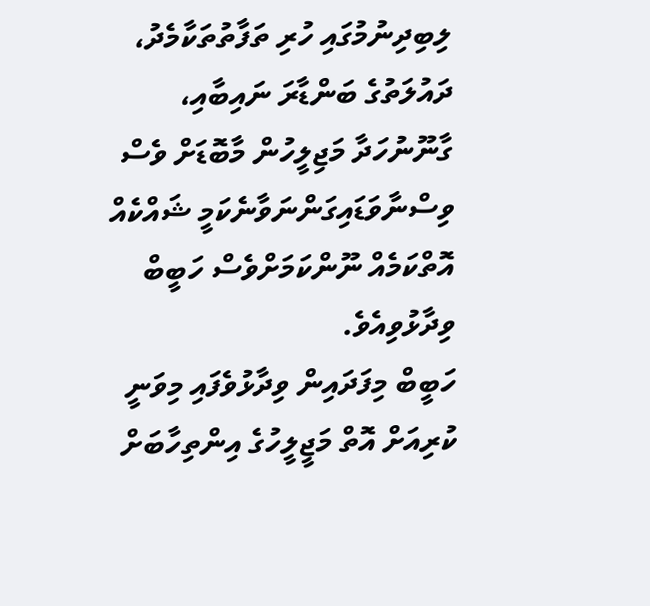ލިބިދިނުމުގައި ހުރި ތަފާތުތަކާމެދު، ދައުލަތުގެ ބަންޑާރަ ނައިބާއި، ގާނޫނުހަދާ މަޖިލީހުން މާބޮޑަށް ވެސް ވިސްނާވަޑައިގަންނަވާނެކަމީ ޝައްކެއް އޮތްކަމެއް ނޫންކަމަށްވެސް ހަބީބް ވިދާޅުވިއެވެ.
ހަބީބް މިފަދައިން ވިދާޅުވެފައި މިވަނީ ކުރިއަށް އޮތް މަޖީލީހުގެ އިންތިހާބަށް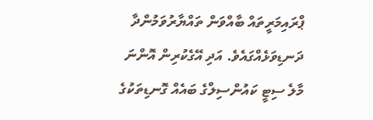ޕްރައިމަރީތައް ބާއްވަން ތައްޔާރުވަމުންދާ ދަނޑިވަޅެއްގައެވެ. އަދި އޭގެކުރިން އޮންނަ މާލެ ސިޓީ ކައުންސިލްގެ ބައެއް ގޮނޑިތަކުގެ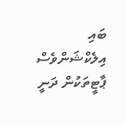ބައި އިލެކްޝަންވެސް ޕާޓީތަކުން ދަނީ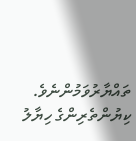ތައްޔާރުވަމުންނެވެ.
ކިޔުންތެރިންގެ ހިޔާލު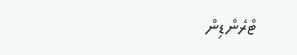ޓްރެންޑިން